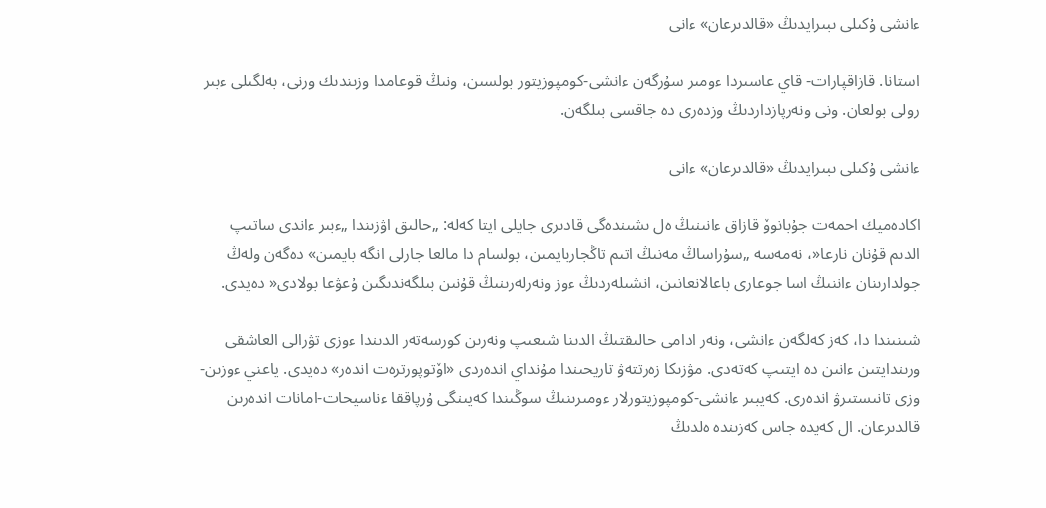ءانشى ۇكىلى ىبىرايدىڭ «قالدىرعان» ءانى

استانا. قازاقپارات- قاي عاسىردا ءومىر سۇرگەن ءانشى-كومپوزيتور بولسىن، ونىڭ قوعامدا وزىندىك ورنى، بەلگىلى ءبىر رولى بولعان. ونى ونەرپازداردىڭ وزدەرى دە جاقسى بىلگەن.

ءانشى ۇكىلى ىبىرايدىڭ «قالدىرعان» ءانى

اكادەميك احمەت جۇبانوۆ قازاق ءانىنىڭ ەل ىشىندەگى قادىرى جايلى ايتا كەلە: „حالىق اۋزىندا „ءبىر ءاندى ساتىپ الدىم قۇنان نارعا«، نەمەسە „سۇراساڭ مەنىڭ اتىم تاڭجاربايمىن، بولسام دا مالعا جارلى انگە بايمىن» دەگەن ولەڭ جولدارىنان ءاننىڭ اسا جوعارى باعالانعانىن، انشىلەردىڭ ءوز ونەرلەرىنىڭ قۇنىن بىلگەندىگىن ۇعۋعا بولادى« دەيدى.

شىنىندا دا، كەز كەلگەن ءانشى، ونەر ادامى حالىقتىڭ الدىنا شىعىپ ونەرىن كورسەتەر الدىندا ءوزى تۋرالى العاشقى ورىندايتىن ءانىن دە ايتىپ كەتەدى. مۋزىكا زەرتتەۋ تاريحىندا مۇنداي اندەردى «اۆتوپورترەت اندەر» دەيدى. ياعني ءوزىن-وزى تانىستىرۋ اندەرى. كەيبىر ءانشى-كومپوزيتورلار ءومىرىنىڭ سوڭىندا كەيىنگى ۇرپاققا ءناسيحات-امانات اندەرىن قالدىرعان. ال كەيدە جاس كەزىندە ەلدىڭ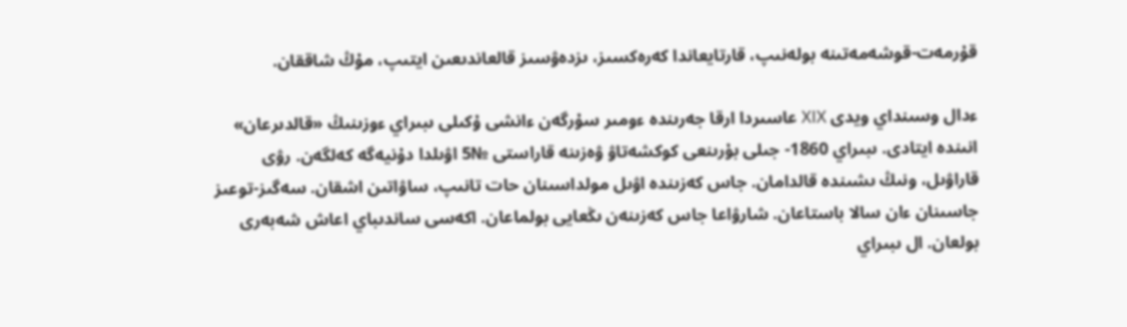قۇرمەت-قوشەمەتىنە بولەنىپ، قارتايعاندا كەرەكسىز، ىزدەۋسىز قالعاندىعىن ايتىپ، مۇڭ شاققان.

ءدال وسىنداي ويدى ХІХ عاسىردا ارقا جەرىندە ءومىر سۇرگەن ءانشى ۇكىلى ىبىراي ءوزىنىڭ «قالدىرعان» انىندە ايتادى. ىبىراي 1860- جىلى بۇرىنعى كوكشەتاۋ ۋەزىنە قاراستى №5 اۋىلدا دۇنيەگە كەلگەن. رۋى قاراۋىل، ونىڭ ىشىندە قالدامان. جاس كەزىندە اۋىل مولداسىنان حات تانىپ، ساۋاتىن اشقان. سەگىز-توعىز جاسىنان ءان سالا باستاعان. شارۋاعا جاس كەزىنەن ىڭعايى بولماعان. اكەسى ساندىباي اعاش شەبەرى بولعان. ال ىبىراي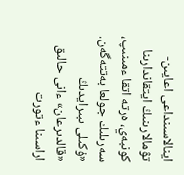اينالاسىنداعى اعايىن-تۋمالارىنىڭ ايتقاندارىنا كونبەي، ەرتە اتقا ءمىنىپ، سەرىلىك جولعا بەتتەگەن. «ۇكىلى ىبىرايدىڭ «قالدىرعان» ءانى حالىق اراسىنا ءتورت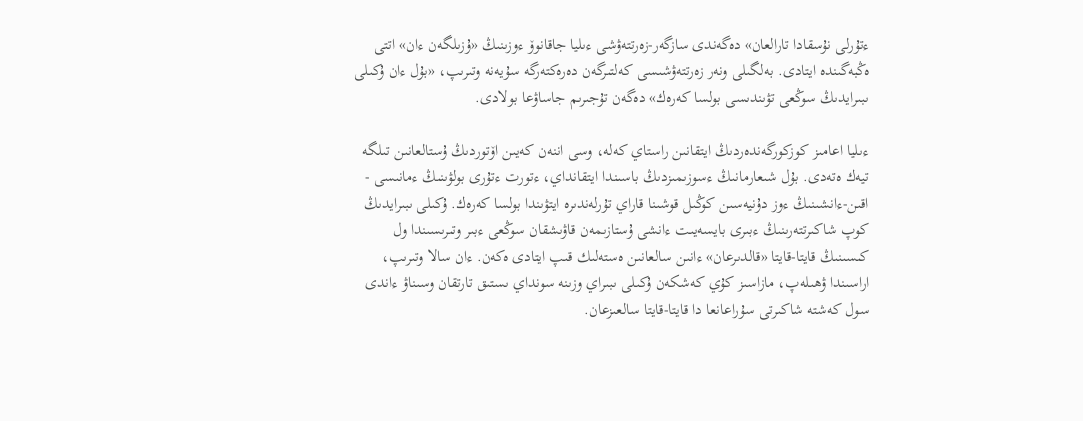ءتۇرلى نۇسقادا تارالعان» دەگەندى سازگەر-زەرتتەۋشى ءىليا جاقانوۆ ءوزىنىڭ «ۇزىلگەن ءان» اتتى ەڭبەگىندە ايتادى. بەلگىلى ونەر زەرتتەۋشىسى كەلتىرگەن دەرەكتەرگە سۇيەنە وتىرىپ، «بۇل ءان ۇكىلى ىبىرايدىڭ سوڭعى تۋىندىسى بولسا كەرەك» دەگەن تۇجىرىم جاساۋعا بولادى.

ءىليا اعامىز كوزكورگەندەردىڭ ايتقانىن راستاي كەلە، وسى اننەن كەيىن اۆتوردىڭ ۇستالعانىن تىلگە تيەك ەتەدى. بۇل شىعارمانىڭ ءسوزىمىزدىڭ باسىندا ايتقانداي، ءتورت ءتۇرى بولۋىنىڭ ءمانىسى - اقىن-ءانشىنىڭ ءوز دۇنيەسىن كوڭىل قوشىنا قاراي تۇرلەندىرە ايتۋىندا بولسا كەرەك. ۇكىلى ىبىرايدىڭ كوپ شاكىرتتەرىنىڭ ءبىرى بايسەيىت ءانشى ۇستازىمەن قاۋىشقان سوڭعى ءبىر وتىرىسىندا ول كىسىنىڭ قايتا-قايتا «قالدىرعان» ءانىن سالعانىن ەستەلىك قىپ ايتادى ەكەن. ءان سالا وتىرىپ، اراسىندا ۋهىلەپ، مازاسىز كۇي كەشكەن ۇكىلى ىبىراي وزىنە سونداي ىستىق تارتقان وسىناۋ ءاندى سول كەشتە شاكىرتى سۇراعانعا دا قايتا-قايتا سالعىزعان.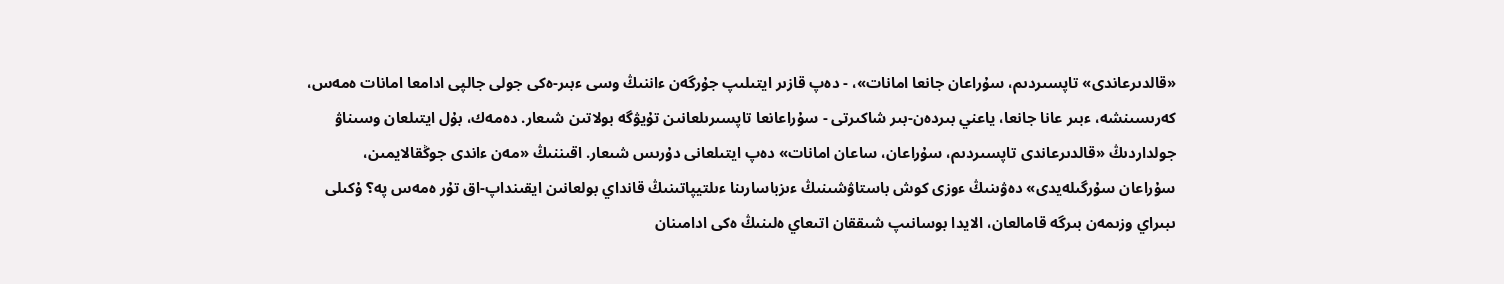«قالدىرعاندى» تاپسىردىم، سۇراعان جانعا امانات»، - دەپ قازىر ايتىلىپ جۇرگەن ءاننىڭ وسى ءبىر-ەكى جولى جالپى ادامعا امانات ەمەس، كەرىسىنشە، ءبىر عانا جانعا، ياعني بىردەن-بىر شاكىرتى - سۇراعانعا تاپسىرىلعانىن تۇيۋگە بولاتىن شىعار. دەمەك، بۇل ايتىلعان وسىناۋ جولداردىڭ «قالدىرعاندى تاپسىردىم، سۇراعان، ساعان امانات» دەپ ايتىلعانى دۇرىس شىعار. اقىننىڭ «مەن ءاندى جوڭقالايمىن، سۇراعان سۇرگىلەيدى» دەۋىنىڭ ءوزى كوش باستاۋشىنىڭ ءىزباسارىنا ءىلتيپاتىنىڭ قانداي بولعانىن ايقىنداپ-اق تۇر ەمەس پە؟ ۇكىلى ىبىراي وزىمەن بىرگە قامالعان، الايدا بوسانىپ شىققان اتىعاي ەلىنىڭ ەكى ادامىنان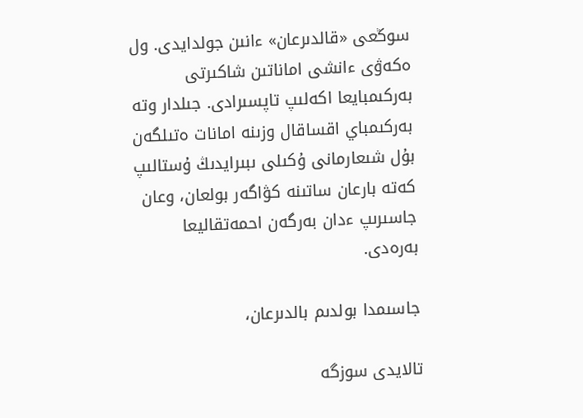سوڭعى «قالدىرعان» ءانىن جولدايدى. ول ەكەۋى ءانشى اماناتىن شاكىرتى بەركىمبايعا اكەلىپ تاپسىرادى. جىلدار وتە بەركىمباي اقساقال وزىنە امانات ەتىلگەن بۇل شىعارمانى ۇكىلى ىبىرايدىڭ ۇستالىپ كەتە بارعان ساتىنە كۋاگەر بولعان، وعان جاسىرىپ ءدان بەرگەن احمەتقاليعا بەرەدى.

جاسىمدا بولدىم بالدىرعان،

تالايدى سوزگە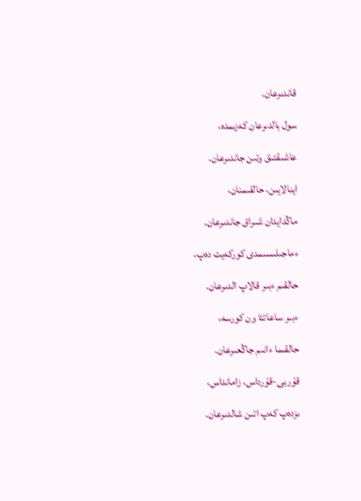قاندىرعان.

سول بالدىرعان كەزىمدە،

عاشىقتىق وتىن جاندىرعان.

اينالايىن، حالقىمنان،

ماڭدايدان شىراق جاندىرعان.

ءماجىلىسىمدى كوركەيت دەپ،

حالقىم ءبىر قالاپ الدىرعان.

ءبىر ساعاتتا ون كورسە،

حالقىما ءانىم جاڭعىرعان.

قۇربى-قۇرداس، زامانداس،

ىزدەپ كەپ اتىن شالدىرعان.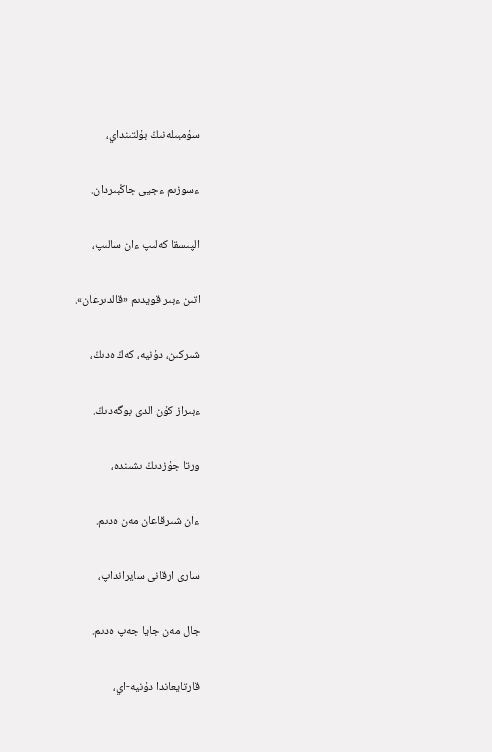سۇمبىلەنىڭ بۇلتىنداي،

ءسوزىم ءجيى جاڭبىردان.

الپىسقا كەلىپ ءان سالىپ،

اتىن ءبىر قويدىم «قالدىرعان».

شىركىن، دۇنيە، كەڭ ەدىڭ،

ءبىراز كۇن الدى بوگەدىڭ.

ورتا جۇزدىڭ ىشىندە،

ءان شىرقاعان مەن ەدىم.

سارى ارقانى سايرانداپ،

جال مەن جايا جەپ ەدىم.

قارتايعاندا دۇنيە-اي،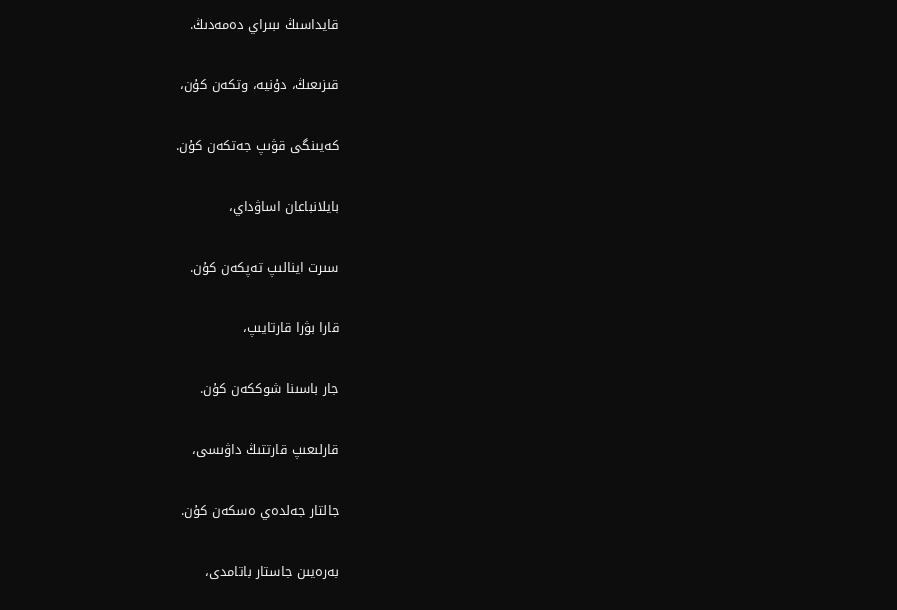قايداسىڭ ىبىراي دەمەدىڭ.

قىزىعىڭ، دۇنيە، وتكەن كۇن،

كەيىنگى قۋىپ جەتكەن كۇن.

بايلانباعان اساۋداي،

سىرت اينالىپ تەپكەن كۇن.

قارا بۋرا قارتايىپ،

جار باسىنا شوككەن كۇن.

قارلىعىپ قارتتىڭ داۋىسى،

جالتار جەلدەي ەسكەن كۇن.

بەرەيىن جاستار باتامدى،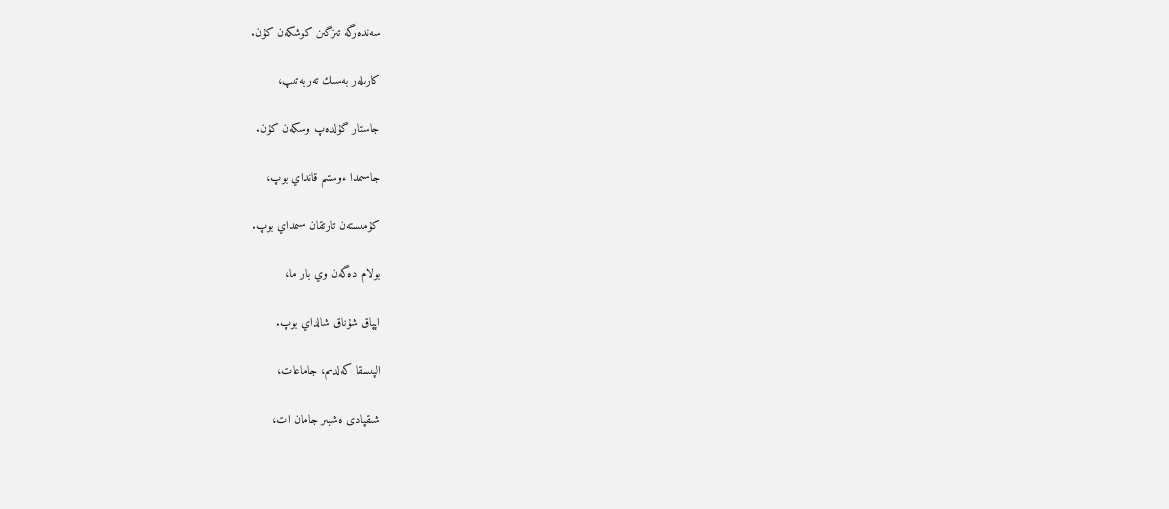سەندەرگە تىزگىن كوشكەن كۇن.

كارىلەر بەسىك تەربەتىپ،

جاستار گۇلدەپ وسكەن كۇن.

جاسىمدا ءوستىم قانداي بوپ،

كۇمىستەن تارتقان سىمداي بوپ.

بولام دەگەن وي بار ما،

اپپاق شۇناق شالداي بوپ.

الپىسقا كەلدىم، جاماعات،

شىقپادى ەشبىر جامان ات،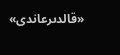«قالدىرعاندى»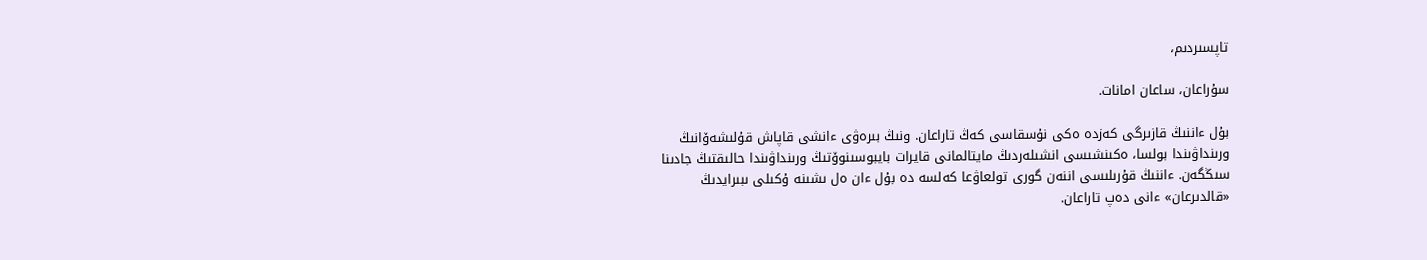تاپسىردىم،

سۇراعان، ساعان امانات.

بۇل ءاننىڭ قازىرگى كەزدە ەكى نۇسقاسى كەڭ تاراعان. ونىڭ بىرەۋى ءانشى قاپاش قۇلىشەۆانىڭ ورىنداۋىندا بولسا، ەكىنشىسى انشىلەردىڭ مايتالمانى قايرات بايبوسىنوۆتىڭ ورىنداۋىندا حالىقتىڭ جادىنا سىڭگەن. ءاننىڭ قۇرىلىسى اننەن گورى تولعاۋعا كەلسە دە بۇل ءان ەل ىشىنە ۇكىلى ىبىرايدىڭ «قالدىرعان» ءانى دەپ تاراعان.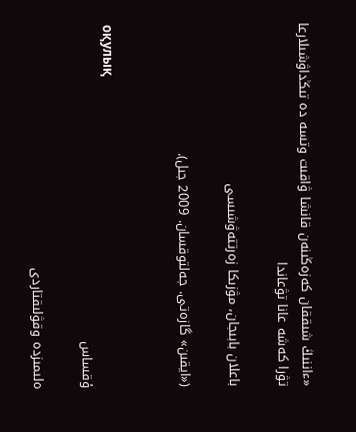«ءاننىڭ شىققان كەزەڭىنەن قانشا ۋاقىت وتسە دە تىڭداۋشىلارعا تۋرا كەشە عانا تۋعاندا

باعلان بابىجان، مۋزىكا زەرتتەۋشىسى

(«ايقىن» گازەتى. جەلتوقسان. 2009 جىل).


оқулық
ۇقساس

ەلىمىزدە وقۋلىقتاردى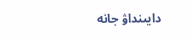دايىنداۋ جانە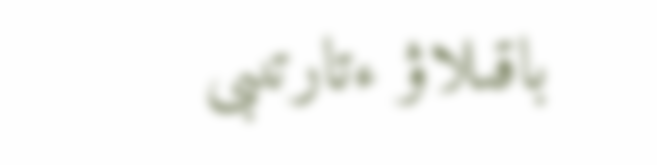باقىلاۋ ءتارتىبى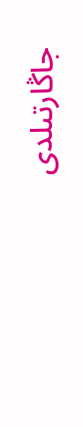جاڭارتىلدى